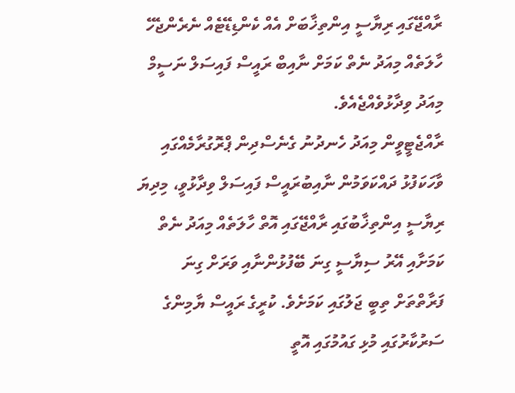ރާއްޖޭގައި ރިޔާސީ އިންތިޚާބަށް އެއް ކެންޑިޑޭޓެއް ނެރެންޖެހޭ ހާލަތެއް މިއަދު ނެތް ކަމަށް ނާއިބް ރައީސް ފައިސަލް ނަސީމް މިއަދު ވިދާޅުވެއްޖެއެވެ.
ރާއްޖެޓީވީން މިއަދު ހެނދުނު ގެނެސްދިން ޕްރޮގުރާމެއްގައި ވާހަކަފުޅު ދައްކަވަމުން ނާއިބުރައީސް ފައިސަލް ވިދާޅުވީ، މިދިޔަ ރިޔާސީ އިންތިޚާބުގައި ރާއްޖޭގައި އޮތް ހާލަތެއް މިއަދު ނެތް ކަމަށާއި އޭރު ސިޔާސީ ގިނަ ބޭފުޅުންނާއި ވަރަށް ގިނަ ފަރާތްތަށް ތިބީ ޖަލުގައި ކަމަށެވެ. ކުރީގެ ރައީސް ޔާމިންގެ ސަރުކާރުގައި މުޅި ގައުމުގައި އޮތީ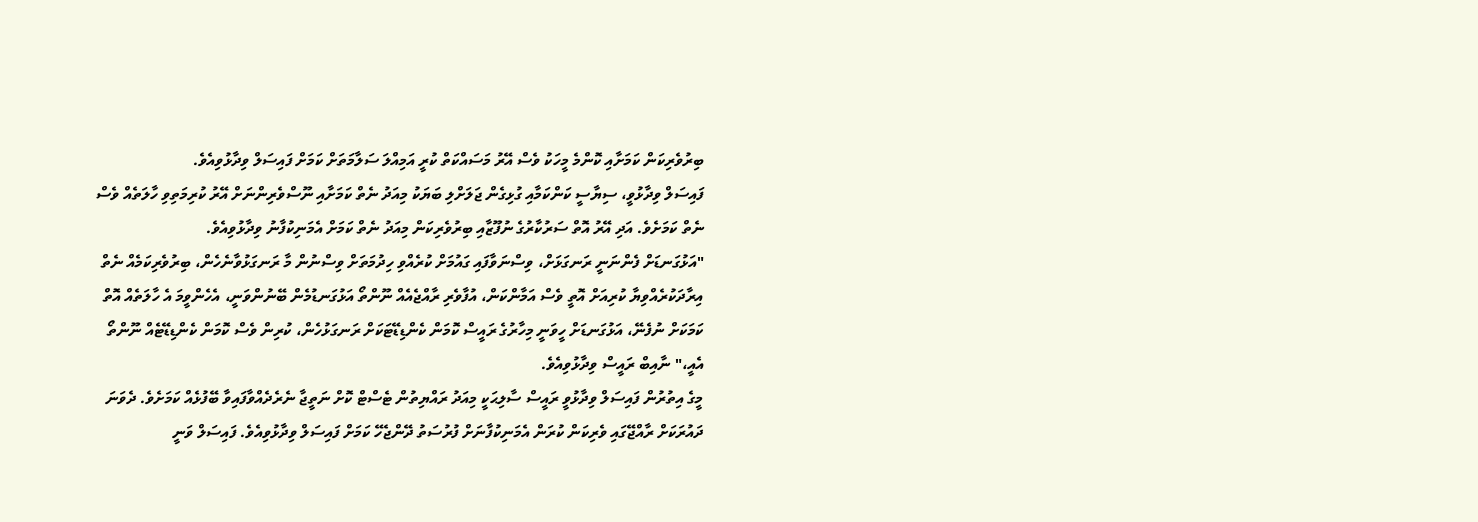ބިރުވެރިކަން ކަމަށާއި ކޮންމެ މީހަކު ވެސް އޭރު މަސައްކަތް ކުރީ އަމިއްލަ ސަލާމަތަށް ކަމަށް ފައިސަލް ވިދާޅުވިއެވެ.
ފައިސަލް ވިދާޅުވީ، ސިޔާސީ ކަންކަމާއި ގުޅިގެން ޖަލަށްލި ބަޔަކު މިއަދު ނެތް ކަމަށާއި ނޫސްވެރިންނަށް އޭރު ކުރިމަތިވި ހާލަތެއް ވެސް ނެތް ކަމަށެވެ. އަދި އޭރު އޮތް ސަރުކާރުގެ ނުފޫޒާއި ބިރުވެރިކަން މިއަދު ނެތް ކަމަށް އެމަނިކުފާނު ވިދާޅުވިއެވެ.
"އަޅުގަނޑަށް ފެންނަނީ ރަނގަޅަށް، ވިސްނަވާފައި ގައުމަށް ކުރެއްވި ހިދުމަތަށް ވިސްނުން މާ ރަނގަޅުވާނެހެން، ބިރުވެރިކަމެއް ނެތް އިރާދަކުރެއްވިޔާ ކުރިއަށް އޮތީ ވެސް އަމާންކަން، އުފާވެރި ރާއްޖެއެއް ނޫންތޯ އަޅުގަނޑުމެން ބޭނުންވަނީ، އެހެންވީމަ އެ ހާލަތެއް އޮތް ކަމަކަށް ނުފެނޭ، އަޅުގަނޑަށް ހީވަނީ މިހާރުގެ ރައީސް ކޮމަން ކެންޑިޑޭޓަކަށް ރަނގަޅުހެން، ކުރިން ވެސް ކޮމަން ކެންޑިޑޭޓެއް ނޫންތޯ އެއީ،" ނާއިބް ރައީސް ވިދާޅުވިއެވެ.
މީގެ އިތުރުން ފައިސަލް ވިދާޅުވީ ރައީސް ސާލިޙަކީ މިއަދު ރައްޔިތުން ޓެސްޓް ކޮށް ނަތީޖާ ނެރެދެއްވާފައިވާ ބޭފުޅެއް ކަމަށެވެ. ދެވަނަ ދައުރަކަށް ރާއްޖޭގައި ވެރިކަން ކުރަން އެމަނިކުފާނަށް ފުރުސަތު ދޭންޖެހޭ ކަމަށް ފައިސަލް ވިދާޅުވިއެވެ. ފައިސަލް ވަނީ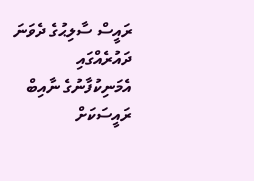ރައީސް ސާލިޙުގެ ދެވަނަ ދައުރެއްގައި އެމަނިކުފާނުގެ ނާއިބް ރައީސަކަށް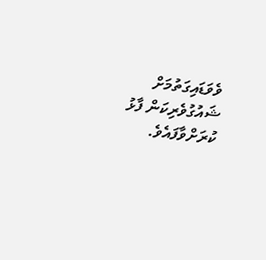ވެވަޑައިގަތުމަށް ޝައުގުވެރިކަން ފާޅު ކުރަށްވާފައެވެ.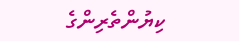ކިޔުންތެރިންގެ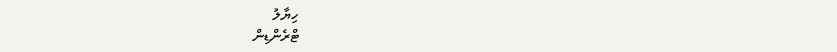ހިޔާލު
ޓްރެންޑިން